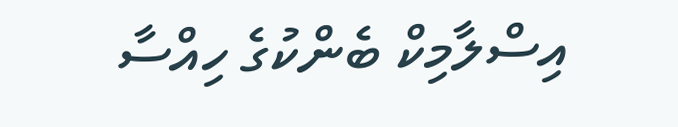އިސްލާމިކް ބެންކުގެ ހިއްސާ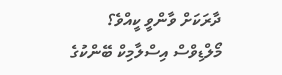ދާރަކަށް ވާންވީ ކީއްވެ؟
މޯލްޑިވްސް އިސްލާމިކް ބޭންކުގެ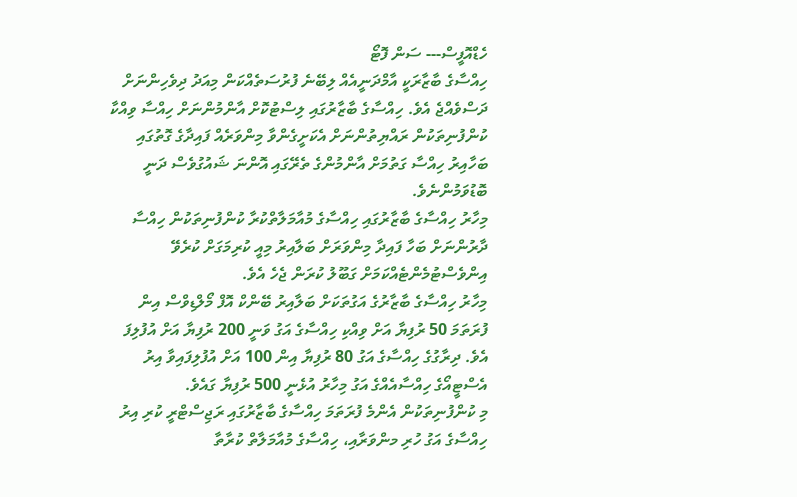ހެޑްއޮފީސް--- ސަން ފޮޓޯ
ހިއްސާގެ ބާޒާރަކީ އާމްދަނީއެއް ލިބޭނެ ފުރުސަތެއްކަން މިއަދު ދިވެހިންނަށް ދަސްވެއްޖެ އެވެ. ހިއްސާގެ ބާޒާރުގައި ލިސްޓުކޮށް އާންމުންނަށް ހިއްސާ ވިއްކާ ކުންފުނިތަކުން ރައްޔިތުންނަށް އެކަށީގެންވާ މިންވަރެއް ފައިދާގެ ގޮތުގައި ބަހާއިރު ހިއްސާ ގަތުމަށް އާންމުންގެ ތެރޭގައި އޮންނަ ޝައުގުވެސް ދަނީ ބޮޑުވަމުންނެވެ.
މިހާރު ހިއްސާގެ ބާޒާރުގައި ހިއްސާގެ މުއާމަލާތްކުރާ ކުންފުނިތަކުން ހިއްސާ ދާރުންނަށް ބަހާ ފައިދާ މިންވަރަށް ބަލާއިރު މިއީ ކުރިމަގަށް ކުރެވޭ އިންވެސްޓުމެންޓެއްކަމަށް ގަބޫލު ކުރަން ޖެހެ އެވެ.
މިހާރު ހިއްސާގެ ބާޒާރުގެ އަގުތަކަށް ބަލާއިރު ބޭންކް އޮފް މޯލްޑިވްސް އިން ފުރަތަމަ 50 ރުފިޔާ އަށް ވިއްކި ހިއްސާގެ އަގު ވަނީ 200 ރުފިޔާ އަށް އުފުލިފަ އެވެ. ދިރާގުގެ ހިއްސާގެ އަގު 80 ރުފިޔާ އިން 100 އަށް އުފުލިފައިވާ އިރު އެސްޓީއޯގެ ހިއްސާއެއްގެ އަގު މިހާރު އުޅެނީ 500 ރުފިޔާ ގައެވެ.
މި ކުންފުނިތަކުން އެންމެ ފުރަތަމަ ހިއްސާގެ ބާޒާރުގައި ރަޖިސްޓްރީ ކުރި އިރު ހިއްސާގެ އަގު ހުރި މންވަރާއި، ހިއްސާގެ މުއާމަލާތް ކުރާތާ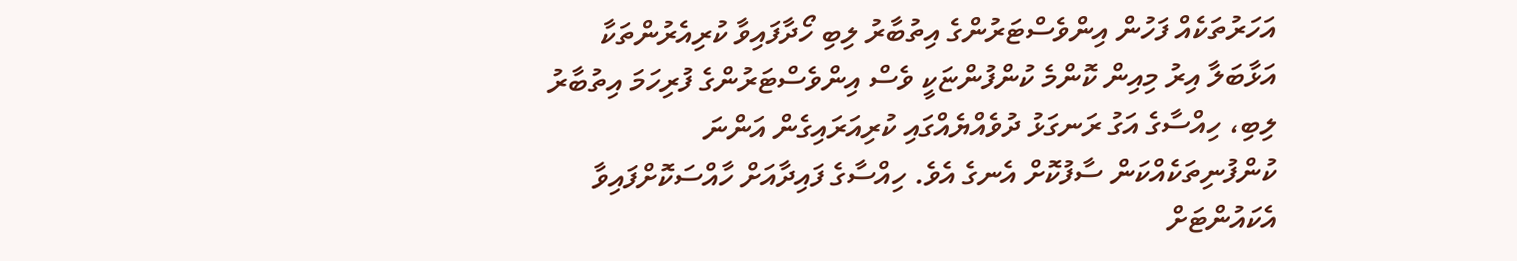އަހަރުތަކެއް ފަހުން އިންވެސްޓަރުންގެ އިތުބާރު ލިބި ހޯދާފައިވާ ކުރިއެރުންތަކާ އަޅާބަލާ އިރު މިއިން ކޮންމެ ކުންފުންޏަކީ ވެސް އިންވެސްޓަރުންގެ ފުރިހަމަ އިތުބާރު ލިބި، ހިއްސާގެ އަގު ރަނގަޅު ދުވެއްޔެއްގައި ކުރިއަރައިގެން އަންނަ ކުންފުނިތަކެއްކަން ސާފުކޮށް އެނގެ އެވެ. ހިއްސާގެ ފައިދާއަށް ހާއްސަކޮށްފައިވާ އެކައުންޓަށް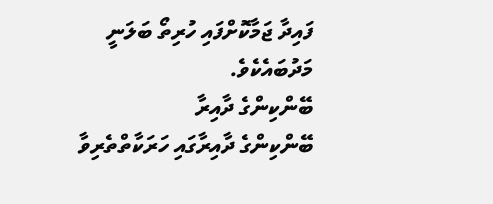ފައިދާ ޖަމާކޮށްފައި ހުރިތޯ ބަލަނީ މަދުބައެކެވެ.
ބޭންކިންގެ ދާއިރާ
ބޭންކިންގެ ދާއިރާގައި ހަރަކާތްތެރިވާ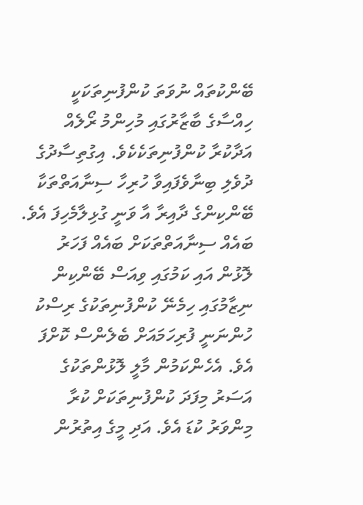ބޭންކުތައް ނުވަތަ ކުންފުނިތަކަކީ ހިއްސާގެ ބާޒާރުގައި މުހިންމު ރޯލެއް އަދާކުރާ ކުންފުނިތަކެކެވެ. އިގުތިސާދުގެ ދުވެލި ބިނާވެފައިވާ ހުރިހާ ސިނާއަތްތަކާ ބޭންކިންގެ ދާއިރާ އާ ވަނީ ގުޅިލާމެހިފަ އެވެ. ބައެއް ސިނާއަތްތަކަށް ބައެއް ފަހަރު ލޮޅުން އައި ކަމުގައި ވިއަސް ބޭންކިން ނިޒާމުގައި ހިމެނޭ ކުންފުނިތަކުގެ ރިސްކު ހުންނަނީ ފުރިހަމައަށް ބެލެންސް ކޮށްފަ އެވެ. އެހެންކަމުން މާލީ ލޮޅުންތަކުގެ އަސަރު މިފަދަ ކުންފުނިތަކަށް ކުރާ މިންވަރު ކުޑަ އެވެ. އަދި މީގެ އިތުރުން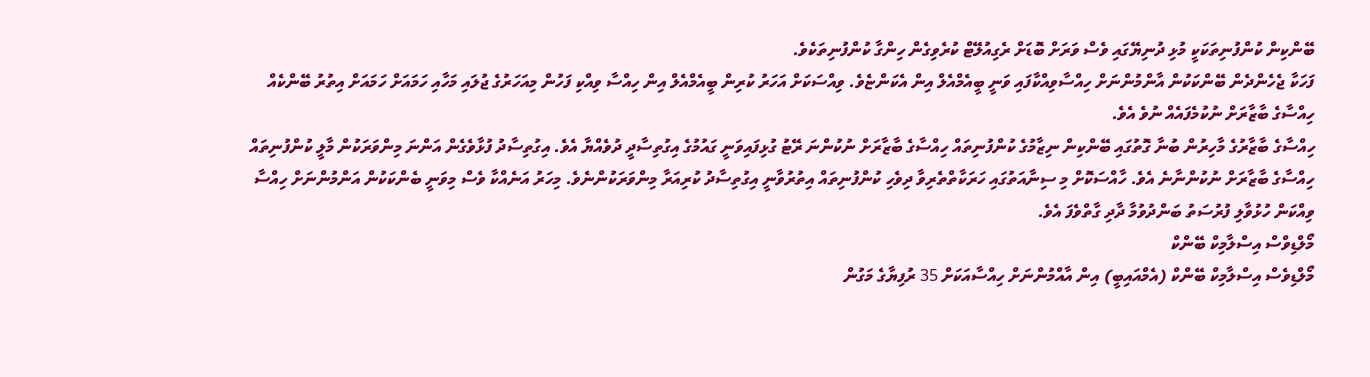ބޭންކިން ކުންފުނިތަކަކީ މުޅި ދުނިޔޭގައި ވެސް ވަރަށް ބޮޑަށް ރެގިއުލޭޓް ކުރެވިގެން ހިންގާ ކުންފުނިތަކެވެ.
ފަހަކާ ޖެހެންދެން ބޭންކަކުން އާންމުންނަށް ހިއްސާވިއްކާފައި ވަނީ ބީއެމްއެލް އިން އެކަންޏެވެ. ވިއްސަކަށް އަހަރު ކުރިން ބީއެމްއެލް އިން ހިއްސާ ވިއްކި ފަހުން މިއަހަރުގެ ޖުލައި މަހާއި ހަމައަށް ހަމައަށް އިތުރު ބޭންކެއް ހިއްސާގެ ބާޒާރަށް ނުކުމެފައެއް ނުވެ އެވެ.
ހިއްސާގެ ބާޒާރުގެ މާހިރުން ބުނާ ގޮތުގައި ބޭންކިން ނިޒާމުގެ ކުންފުނިތައް ހިއްސާގެ ބާޒާރަށް ނުކުންނަ ރޭޓު ގުޅިފައިވަނީ ގައުމުގެ އިގުތިސާދީ ދުވެއްޔާ އެވެ. އިގުތިސާދު ފުޅާވެގެން އަންނަ މިންވަރަކުން މާލީ ކުންފުނިތައް ހިއްސާގެ ބާޒާރަށް ނުކުންނާނެ އެވެ. ހާއްސަކޮށް މި ސިނާއަތުގައި ހަރަކާތްތެރިވާ ދިވެހި ކުންފުނިތައް އިތުރުވާނީ އިގުތިސާދު ކުރިއަރާ މިންވަރަކުންނެވެ. މިހަރު އަނެއްކާ ވެސް މިވަނީ ބެންކަކުން އަންމުންނަށް ހިއްސާ ވިއްކަން ހުޅުވާލި ފުރުސަތު ބަންދުވުމާ ދާދި ގާތްވެފަ އެވެ.
މޯލްޑިވްސް އިސްލާމިކް ބޭންކް
މޯލްޑިވެސް އިސްލާމިކް ބޭންކް (އެމްއައިބީ) އިން އާއްމުންނަށް ހިއްސާއަކަށް 35 ރުފިޔާގެ މަގުން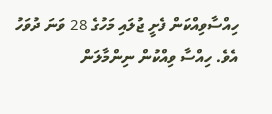ހިއްސާވިއްކަން ފެށީ ޖުލައި މަހުގެ 28 ވަނަ ދުވަހު އެވެ. ހިއްސާ ވިއްކުން ނިންމާލަން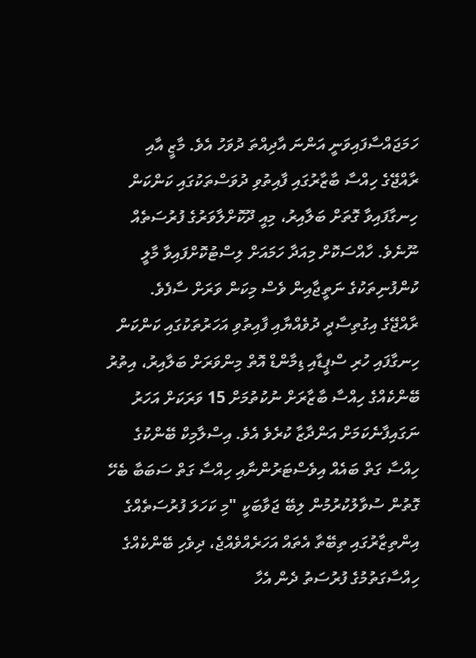ހަމަޖައްސާފައިވަނީ އަންނަ އާދިއްތަ ދުވަހު އެވެ. މާޒީ އާއި ރާއްޖޭގެ ހިއްސާ ބާޒާރުގައި ފާއިތުވި ދުވަސްތަކުގައި ކަންކަން ހިނގާފައިވާ ގޮތަށް ބަލާއިރު، މިއީ ދޫކޮށްލާވަރުގެ ފުރުސަތެއް ނޫނެވެ. ހާއްސަކޮށް މިއަދާ ހަމައަށް ލިސްޓުކޮށްފައިވާ މާލީ ކުންފުނިތަކުގެ ނަތީޖާއިން ވެސް މިކަން ވަރަށް ސާފެވެ.
ރާއްޖޭގެ އިގުތިސާދީ ދުވެއްޔާއި ފާއިތުވި އަހަރުތަކުގައި ކަންކަން ހިނގާފައި ހުރި ސްޕީޑާއި ޑިމާންޑް އޮތް މިންވަރަށް ބަލާއިރު، އިތުރު ބޭންކެއްގެ ހިއްސާ ބާޒާރަށް ނުކުތުމަށް 15 ވަރަކަށް އަހަރު ނަގައިފާނެކަމަށް އަންދާޒާ ކުރެވެ އެވެ. އިސްލާމިކް ބޭންކުގެ ހިއްސާ ގަތް ބައެއް އިވެސްޓަރުންނާއި ހިއްސާ ގަތް ސަބަބާ ބެހޭ ގޮތުން ސުވާލުކުރުމުން ލިބޭ ޖަވާބަކީ "މި ކަހަލަ ފުރުސަތެއްގެ އިންތިޒާރުގައި ތިބޭތާ އެތައް އަހަރެއްވެއްޖެ، ދިވެހި ބޭންކެއްގެ ހިއްސާގަތުމުގެ ފުރުސަތު ދެން އެހާ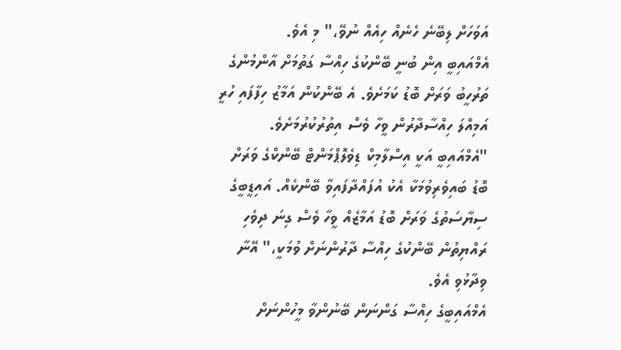އަވަހަށް ލިބޭނެ ހެނެއް ހިއެއް ނުވޭ،" މި އެވެ.
އެމްއައިބީ އިން ބުނީ ބޭންކުގެ ހިއްސާ ގަތުމަށް އާންމުންގެ ތަރުހީބު ވަރަށް ބޮޑު ކަމަށެވެ. އެ ބޭންކުން އަމާޒު ހިފާފައި ހުރީ އަމިއްލަ ހިއްސާދާރުން ވީހާ ވެސް އިތުރުކުރުމަށެވެ.
"އެމްއައިބީ އަކީ އިސްލާމިކް ޑިވެލޮޕްމަންޓް ބޭންކްގެ ވަރަށް ބޮޑު ބައިވެރިވުމަކާ އެކު އުފައްދާފައިވާ ބޭންކެއް. އައިޑީބީގެ ސިޔާސަތުގެ ވަރަށް ބޮޑު އަމާޒެއް ވީހާ ވެސް ގިނަ ދިވެހި ރައްޔިތުން ބޭންކުގެ ހިއްސާ ދާރުންނަށް ވުމަކީ،" އޭނާ ވިދާޅުވި އެވެ.
އެމްއައިބީގެ ހިއްސާ ގަންނަން ބޭނުންވާ މީހުންނަށް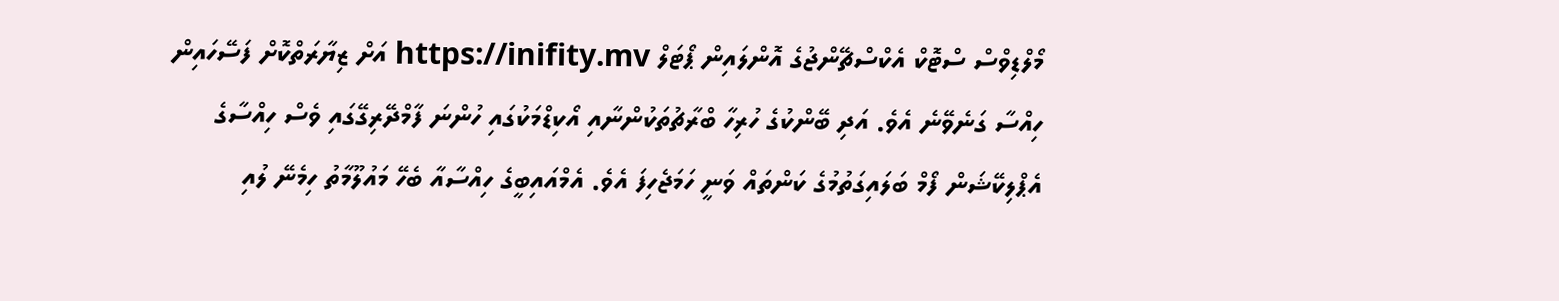މޯލްޑިވްސް ސްޓޮކް އެކްސްޗޭންޖުގެ އޮންލައިން ޕޯޓަލް https://inifity.mv އަށް ޒިޔާރަތްކޮށް ފަސޭހައިން ހިއްސާ ގަނެވޭނެ އެވެ. އަދި ބޭންކުގެ ހުރިހާ ބްރާޗުތަކުންނާއި އޯކިޑްމަކުގައި ހުންނަ ފާމްދޭރިގޭގައި ވެސް ހިއްސާގެ އެޕްލިކޭޝަން ފޯމް ބަލައިގަތުމުގެ ކަންތައް ވަނީ ހަމަޖެހިފަ އެވެ. އެމްއައިބީގެ ހިއްސާއާ ބެހޭ މައުލޫމާތު ހިމެނޭ ލުއި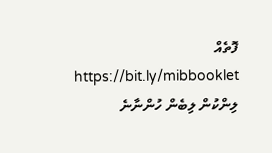ފޮތެއް https://bit.ly/mibbooklet ލިންކުން ލިބެން ހުންނާނެ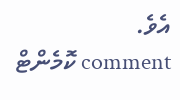އެވެ.
comment ކޮމެންޓް